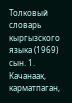Толковый словарь кыргызского языка (1969)
сын. 1. Качанаак, карматпаган,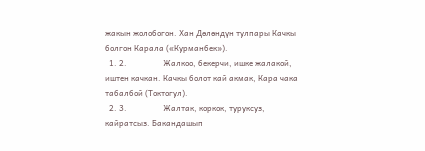жакын жолобогон. Хан Дөлөндүн тулпары Качкы болгон Карала («Курманбек»).
  1. 2.                  Жалкоо, бекерчи, ишке жалакой, иштен качкан. Качкы болот кай акмак, Кара чака табалбой (Токтогул).
  2. 3.                  Жалтак, коркок, туруксуз, кайратсыз. Бакандашып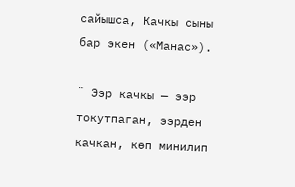сайышса, Качкы сыны бар экен («Манас»).

¨ Ээр качкы — ээр токутпаган, ээрден качкан, көп минилип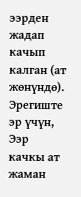ээрден жадап качып калган (ат жөнүндө). Эрегиште эр үчүн, Ээр качкы ат жаман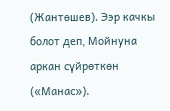(Жантөшев). Ээр качкы болот деп, Мойнуна аркан сүйрөткөн («Манас»).